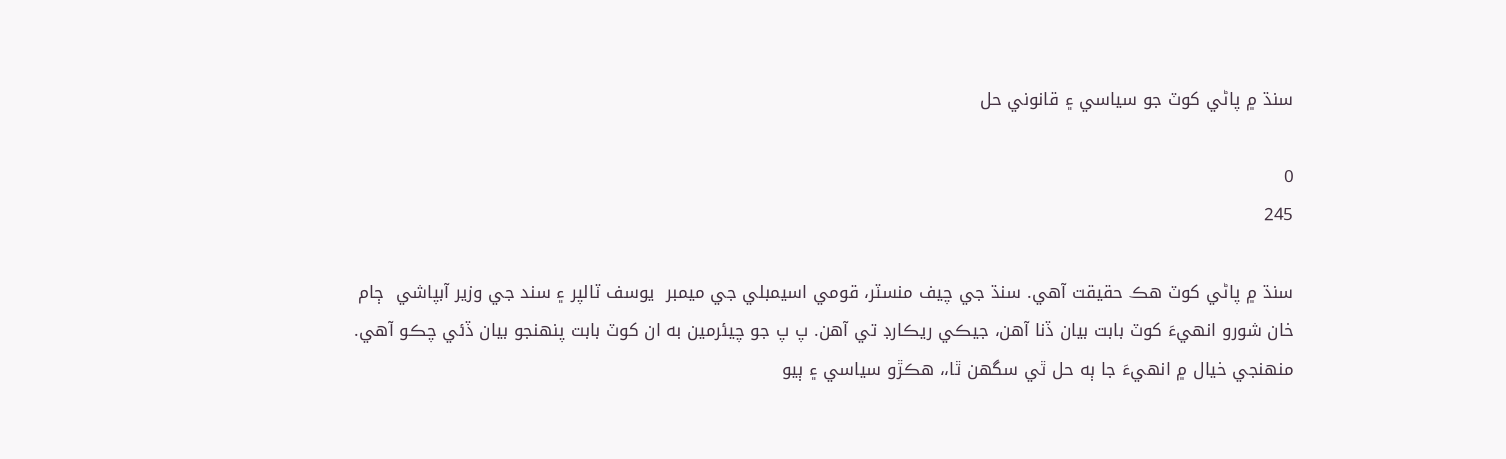سنڌ ۾ پاڻي کوٽ جو سياسي ۽ قانوني حل

0
245

سنڌ ۾ پاڻي کوٽ هڪ حقيقت آهي. سنڌ جي چيف منسٽر، قومي اسيمبلي جي ميمبر  يوسف ٽالپر ۽ سند جي وزير آبپاشي  ڄام خان شورو انهيءَ کوٽ بابت بيان ڏنا آهن، جيڪي ريڪارڊ تي آهن. پ پ جو چيئرمين به ان کوٽ بابت پنهنجو بيان ڏئي چڪو آهي. منهنجي خيال ۾ انهيءَ جا ٻه حل ٿي سگھن ٿا،، هڪڙو سياسي ۽ ٻيو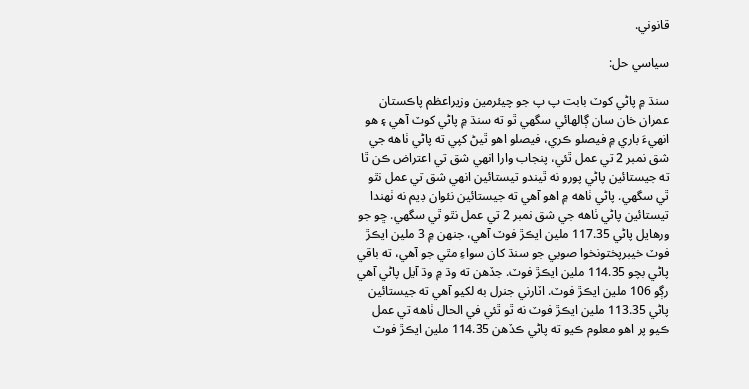قانوني.

سياسي حل:

سنڌ ۾ پاڻي کوٽ بابت پ پ جو چيئرمين وزيراعظم پاڪستان عمران خان سان ڳالهائي سگھي ٿو ته سنڌ ۾ پاڻي کوٽ آهي ۽ هو انهيءَ باري ۾ فيصلو ڪري، فيصلو اهو ٿيڻ کپي ته پاڻي ٺاهه جي شق نمبر 2 تي عمل ٿئي، پنجاب وارا انهي شق تي اعتراض ڪن ٿا ته جيستائين پاڻي پورو نه ٿيندو تيستائين انهي شق تي عمل نٿو ٿي سگھي. پاڻي ٺاهه ۾ اهو آهي ته جيستائين نئوان ڊيم نه ٺهندا تيستائين پاڻي ٺاهه جي شق نمبر 2 تي عمل نٿو ٿي سگھي. ڇو جو ورهايل پاڻي 117.35 ملين ايڪڙ فوٽ آهي، جنهن ۾ 3 ملين ايڪڙ فوٽ خيبرپختونخوا صوبي جو سنڌ کان سواءِ مٿي جو آهي، ته باقي پاڻي بچو 114.35 ملين ايڪڙ فوٽ. جڏهن ته وڌ ۾ وڌ آيل پاڻي آهي رڳو 106 ملين ايڪڙ فوٽ. اٽارني جنرل به لکيو آهي ته جيستائين پاڻي 113.35 ملين ايڪڙ فوٽ نه ٿو ٿئي في الحال ٺاهه تي عمل ڪيو پر اهو معلوم ڪيو ته پاڻي ڪڏهن 114.35 ملين ايڪڙ فوٽ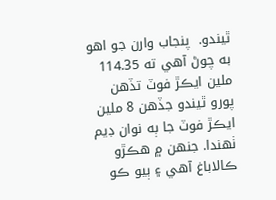ٿيندو.  پنجاب وارن جو اهو به چوڻ آهي ته 114.35 ملين ايڪڙ فوٽ تڏهن پورو ٿيندو جڏهن 8 ملين ايڪڙ فوٽ جا ٻه نوان ڊيم ٺهندا. جنهن ۾ هڪڙو ڪالاباغ آهي ۽ ٻيو ڪو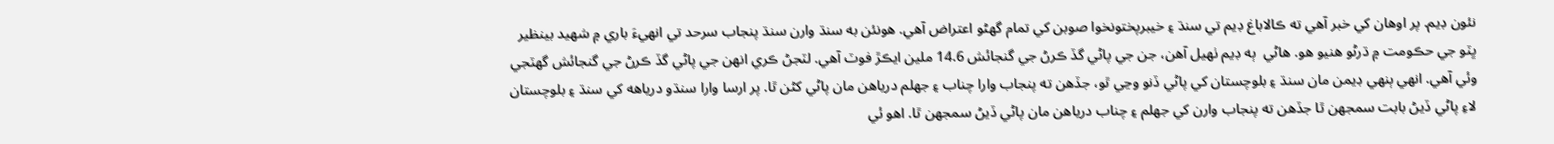نئون ڊيم. پر اوهان کي خبر آهي ته ڪالاباغ ڊيم تي سنڌ ۽ خيبرپختونخوا صوبن کي تمام گھڻو اعتراض آهي. هونئن به سنڌ وارن سنڌ پنجاب سرحد تي انهيءَ باري ۾ شهيد بينظير ڀٽو جي حڪومت ۾ ڌرڻو هنيو هو. هاڻي  ٻه ڊيم ٺهيل آهن، جن جي پاڻي گڏ ڪرڻ جي گنجائش 14.6 ملين ايڪڙ فوٽ آهي. لٽجڻ ڪري انهن جي پاڻي گڏ ڪرڻ جي گنجائش گھٽجي وئي آهي. انهي ٻنهي ڊيمن مان سنڌ ۽ بلوچستان کي پاڻي ڏنو وڃي ٿو، جڏهن ته پنجاب وارا چناب ۽ جھلم درياهن مان پاڻي کڻن ٿا. پر ارسا وارا سنڌو درياهه کي سنڌ ۽ بلوچستان لاءِ پاڻي ڏيڻ بابت سمجھن ٿا جڏهن ته پنجاب وارن کي جھلم ۽ چناب درياهن مان پاڻي ڏيڻ سمجھن ٿا. اهو ئي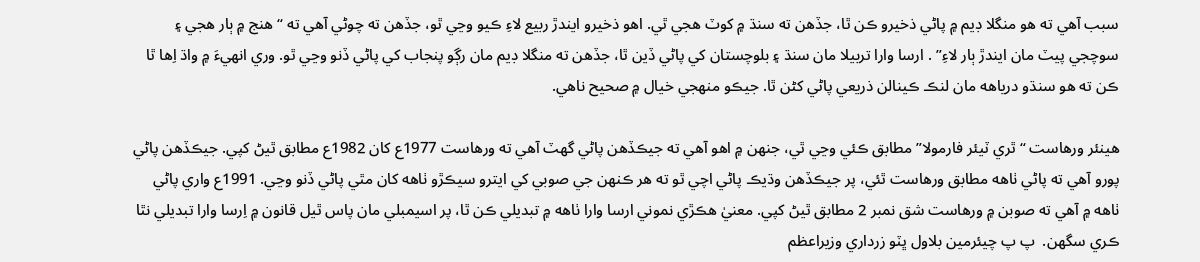سبب آهي ته هو منگلا ڊيم ۾ پاڻي ذخيرو ڪن ٿا، جڏهن ته سنڌ ۾ کوٽ هجي ٿي. اهو ذخيرو ايندڙ ربيع لاءِ ڪيو وڃي ٿو، جڏهن ته چوڻي آهي ته “هنج ۾ ٻار هجي ۽ سوچجي پيٽ مان ايندڙ ٻار لاءِ” . ارسا وارا تربيلا مان سنڌ ۽ بلوچستان کي پاڻي ڏين ٿا، جڏهن ته منگلا ڊيم مان رڳو پنجاب کي پاڻي ڏنو وڃي ٿو. وري انهيءَ ۾ واڌ اِها ٿا ڪن ته هو سنڌو درياهه مان لنڪ ڪينالن ذريعي پاڻي کڻن ٿا. جيڪو منهجي خيال ۾ صحيح ناهي.

هينئر ورهاست “ٿري ٽيئر فارمولا” مطابق ڪئي وڃي ٿي، جنهن ۾ اهو آهي ته جيڪڏهن پاڻي گھٽ آهي ته ورهاست 1977ع کان 1982ع مطابق ٿيڻ کپي. جيڪڏهن پاڻي پورو آهي ته پاڻي ٺاهه مطابق ورهاست ٿئي، پر جيڪڏهن وڌيڪ پاڻي اچي ٿو ته هر ڪنهن جي صوبي کي ايترو سيڪڙو ٺاهه کان مٿي پاڻي ڏنو وڃي. 1991ع واري پاڻي ٺاهه ۾ آهي ته صوبن ۾ ورهاست شق نمبر 2 مطابق ٿيڻ کپي. معنيٰ هڪڙي نموني ارسا وارا ٺاهه ۾ تبديلي ڪن ٿا، پر اسيمبلي مان پاس ٿيل قانون ۾ اِرسا وارا تبديلي نٿا ڪري سگھن.  پ پ چيئرمين بلاول ڀٽو زرداري وزيراعظم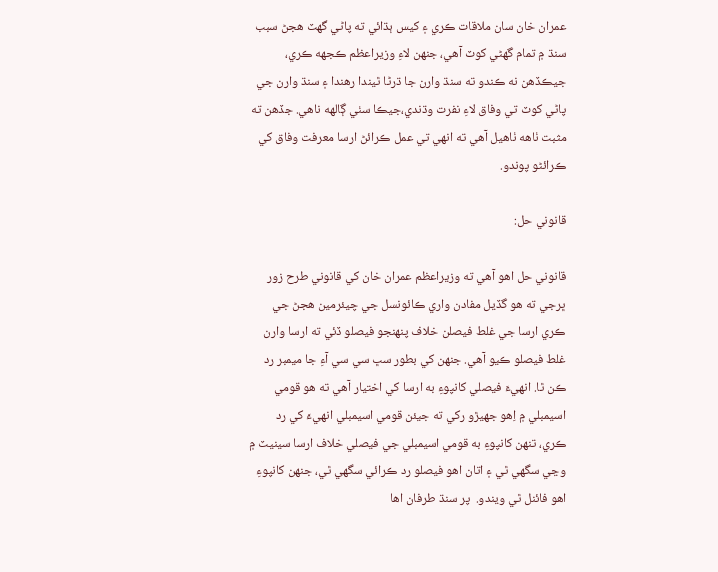عمران خان سان ملاقات ڪري ۽ کيس ٻڌائي ته پاڻي گھٽ هجڻ سبب سنڌ ۾ تمام گھڻي کوٽ آهي، جنهن لاءِ وزيراعظم ڪجھه ڪري، جيڪڏهن نه ڪندو ته سنڌ وارن جا ڌرڻا ٿيندا رهندا ۽ سنڌ وارن جي پاڻي کوٽ تي وفاق لاءِ نفرت وڌندي،جيڪا سٺي ڳالهه ناهي. جڏهن ته مثبت ٺاهه ٺاهيل آهي ته انهي تي عمل ڪرائڻ ارسا معرفت وفاق کي ڪرائڻو پوندو.

قانوني حل:

قانوني حل اهو آهي ته وزيراعظم عمران خان کي قانوني طرح زور ڀرجي ته هو گڏيل مفادن واري ڪائونسل جي چيئرمين هجڻ جي ڪري ارسا جي غلط فيصلن خلاف پنهنجو فيصلو ڏئي ته ارسا وارن غلط فيصلو ڪيو آهي. جنهن کي بطور سڀ سي سي آءِ جا ميمبر رد ڪن ٿا. انهيءَ فيصلي کانپوءِ به ارسا کي اختيار آهي ته هو قومي اسيمبلي ۾ اِهو جھيڙو رکي ته جيئن قومي اسيمبلي انهيءَ کي رد ڪري، تنهن کانپوءِ به قومي اسيمبلي جي فيصلي خلاف ارسا سينيٽ ۾ وڃي سگهي ٿي ۽ اتان اهو فيصلو رد ڪرائي سگھي ٿي، جنهن کانپوءِ اهو فائنل ٿي ويندو.  پر سنڌ طرفان اها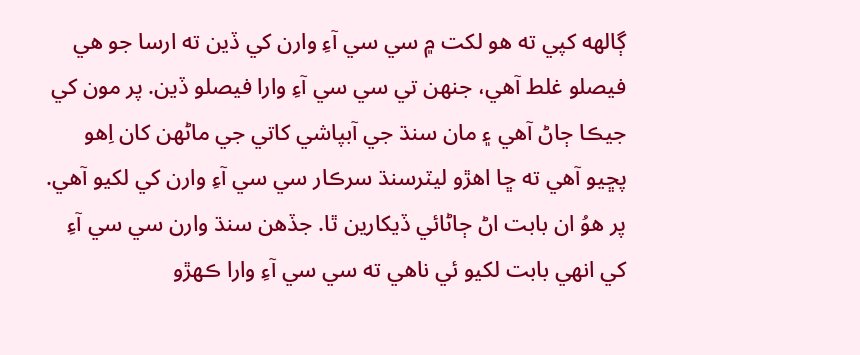ڳالهه کپي ته هو لکت ۾ سي سي آءِ وارن کي ڏين ته ارسا جو هي فيصلو غلط آهي، جنهن تي سي سي آءِ وارا فيصلو ڏين. پر مون کي جيڪا ڄاڻ آهي ۽ مان سنڌ جي آبپاشي کاتي جي ماڻهن کان اِهو پڇيو آهي ته ڇا اهڙو ليٽرسنڌ سرڪار سي سي آءِ وارن کي لکيو آهي. پر هوُ ان بابت اڻ ڄاڻائي ڏيکارين ٿا. جڏهن سنڌ وارن سي سي آءِ کي انهي بابت لکيو ئي ناهي ته سي سي آءِ وارا ڪهڙو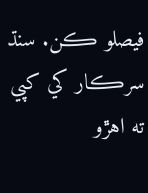فيصلو ڪن. سنڌ سرڪار کي کپي ته اهڙو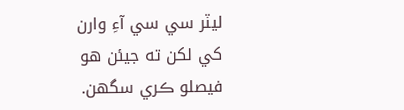ليٽر سي سي آءِ وارن کي لکن ته جيئن هو فيصلو ڪري سگھن.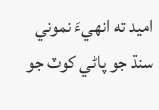اميد ته انهيءَ نموني سنڌ جو پاڻي کوٽ جو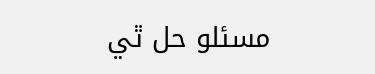مسئلو حل ٿي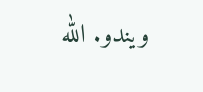ويندو. الله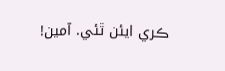ڪري ايئن ٿئي. آمين!